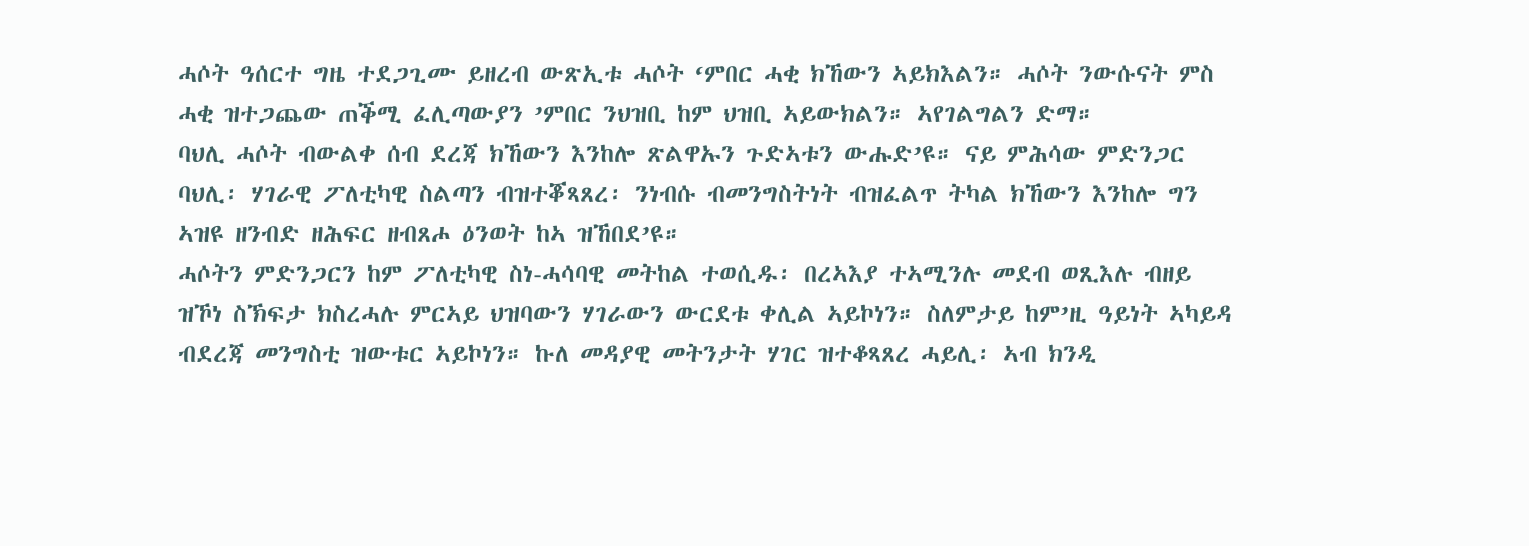ሓሶት ዓሰርተ ግዜ ተደጋጊሙ ይዘረብ ውጽኢቱ ሓሶት ‘ምበር ሓቂ ክኸውን ኣይክእልን። ሓሶት ንውሱናት ምስ ሓቂ ዝተጋጨው ጠቕሚ ፈሊጣውያን ’ምበር ንህዝቢ ከም ህዝቢ ኣይውክልን። ኣየገልግልን ድማ።
ባህሊ ሓሶት ብውልቀ ሰብ ደረጃ ክኸውን እንከሎ ጽልዋኡን ጉድኣቱን ውሑድ’ዩ። ናይ ምሕሳው ምድንጋር ባህሊ፡ ሃገራዊ ፖለቲካዊ ስልጣን ብዝተቖጻጸረ፡ ንነብሱ ብመንግስትነት ብዝፈልጥ ትካል ክኸውን እንከሎ ግን ኣዝዩ ዘንብድ ዘሕፍር ዘብጸሖ ዕንወት ከኣ ዝኸበደ’ዩ።
ሓሶትን ምድንጋርን ከም ፖለቲካዊ ስነ-ሓሳባዊ መትከል ተወሲዱ፡ በረኣእያ ተኣሚንሉ መደብ ወጺእሉ ብዘይ ዝኾነ ስኽፍታ ክስረሓሉ ምርኣይ ህዝባውን ሃገራውን ውርደቱ ቀሊል ኣይኮነን። ስለምታይ ከም’ዚ ዓይነት ኣካይዳ ብደረጃ መንግስቲ ዝውቱር ኣይኮነን። ኩለ መዳያዊ መትንታት ሃገር ዝተቆጻጸረ ሓይሊ፡ ኣብ ክንዲ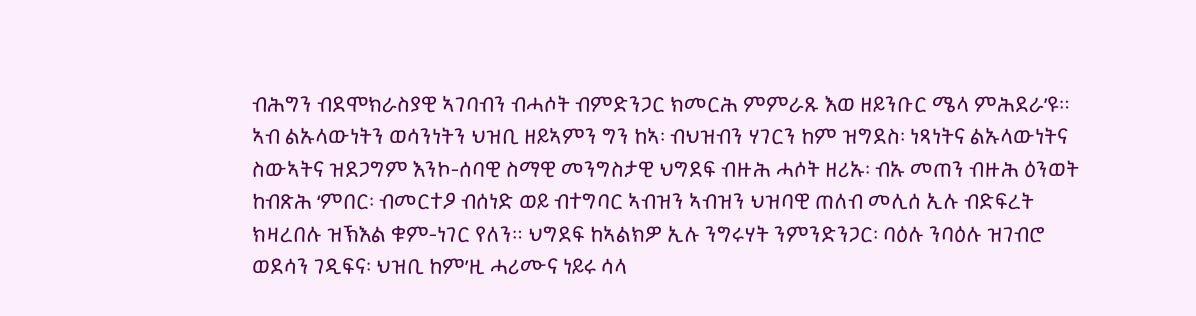ብሕግን ብደሞክራስያዊ ኣገባብን ብሓሶት ብምድንጋር ክመርሕ ምምራጹ እወ ዘይንቡር ሜላ ምሕደራ’ዩ።
ኣብ ልኡላውነትን ወሳንነትን ህዝቢ ዘይኣምን ግን ከኣ፡ ብህዝብን ሃገርን ከም ዝግደስ፡ ነጻነትና ልኡላውነትና ስውኣትና ዝደጋግም እንኮ-ሰባዊ ስማዊ መንግስታዊ ህግደፍ ብዙሕ ሓሶት ዘሪኡ፡ ብኡ መጠን ብዙሕ ዕንወት ከብጽሕ ‘ምበር፡ ብመርተዖ ብሰነድ ወይ ብተግባር ኣብዝን ኣብዝን ህዝባዊ ጠለብ መሊሰ ኢሉ ብድፍረት ክዛረበሉ ዝኽእል ቁም-ነገር የለን። ህግደፍ ከኣልክዎ ኢሉ ንግሩሃት ንምንድንጋር፡ ባዕሉ ንባዕሉ ዝገብሮ ወደሳን ገዲፍና፡ ህዝቢ ከም’ዚ ሓሪሙና ነይሩ ሳላ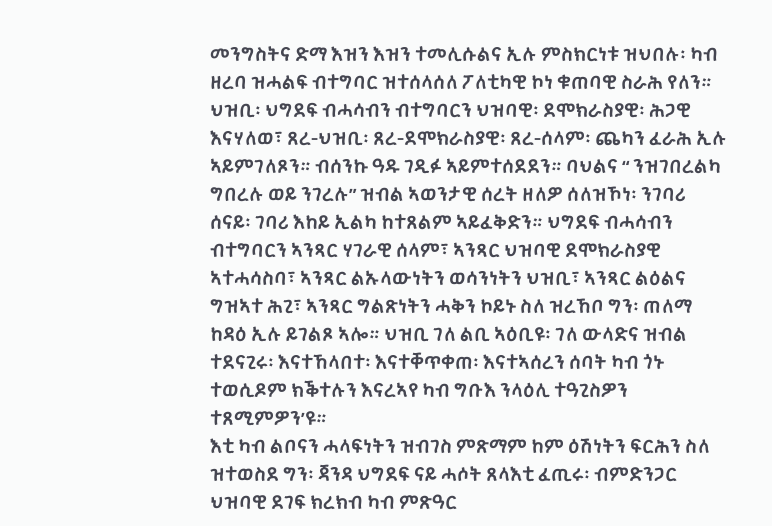መንግስትና ድማ እዝን እዝን ተመሊሱልና ኢሉ ምስክርነቱ ዝህበሉ፡ ካብ ዘረባ ዝሓልፍ ብተግባር ዝተሰላሰለ ፖለቲካዊ ኮነ ቁጠባዊ ስራሕ የለን።
ህዝቢ፡ ህግደፍ ብሓሳብን ብተግባርን ህዝባዊ፡ ደሞክራስያዊ፡ ሕጋዊ እናሃለወ፣ ጸረ-ህዝቢ፡ ጸረ-ደሞክራስያዊ፡ ጸረ-ሰላም፡ ጨካን ፈራሕ ኢሉ ኣይምገለጾን። ብሰንኩ ዓዱ ገዲፉ ኣይምተሰደደን። ባህልና “ ንዝገበረልካ ግበረሉ ወይ ንገረሉ” ዝብል ኣወንታዊ ሰረት ዘለዎ ሰለዝኾነ፡ ንገባሪ ሰናይ፡ ገባሪ እከይ ኢልካ ከተጸልም ኣይፈቅድን። ህግደፍ ብሓሳብን ብተግባርን ኣንጻር ሃገራዊ ሰላም፣ ኣንጻር ህዝባዊ ደሞክራስያዊ ኣተሓሳስባ፣ ኣንጻር ልኡላውነትን ወሳንነትን ህዝቢ፣ ኣንጻር ልዕልና ግዝኣተ ሕጊ፣ ኣንጻር ግልጽነትን ሓቅን ኮይኑ ስለ ዝረኸቦ ግን፡ ጠለማ ከዳዕ ኢሉ ይገልጾ ኣሎ። ህዝቢ ገለ ልቢ ኣዕቢዩ፡ ገለ ውላድና ዝብል ተደናጊሩ፡ እናተኸላበተ፡ እናተቐጥቀጠ፡ እናተኣሰረን ሰባት ካብ ጎኑ ተወሲዶም ክቕተሉን እናረኣየ ካብ ግቡእ ንላዕሊ ተዓጊስዎን ተጸሚምዎን’ዩ።
እቲ ካብ ልቦናን ሓላፍነትን ዝብገስ ምጽማም ከም ዕሽነትን ፍርሕን ስለ ዝተወስደ ግን፡ ጃንዳ ህግደፍ ናይ ሓሶት ጸላእቲ ፈጢሩ፡ ብምድንጋር ህዝባዊ ደገፍ ክረክብ ካብ ምጽዓር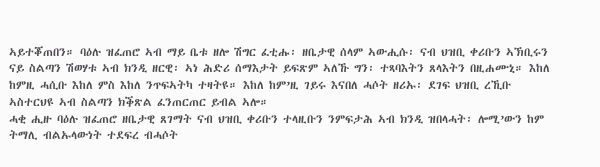ኣይተቖጠበን። ባዕሉ ዝፈጠሮ ኣብ ማይ ቤቱ ዘሎ ሽግር ፈቲሑ፡ ዘቤታዊ ሰላም ኣውሒሱ፡ ናብ ህዝቢ ቀሪቡን ኣኽቢሩን ናይ ስልጣን ሽወሃቱ ኣብ ክንዲ ዘርዊ፡ ኣነ ሕድሪ ሰማእታት ይፍጽም ኣለኹ ግን፡ ተጻባእትን ጸላእትን በዚሐሙኒ። እከለ ከምዚ ሓሲቡ እከለ ምስ እከለ ንጥፍኣትካ ተዛትዩ። እከለ ከም’ዚ ገይሩ እናበለ ሓሶት ዘሪኡ፡ ደገፍ ህዝቢ ረኺቡ ኣስተርህዩ ኣብ ስልጣን ክቕጽል ፈንጠርጠር ይብል ኣሎ።
ሓቂ ሒዙ ባዕሉ ዝፈጠሮ ዘቤታዊ ጸገማት ናብ ህዝቢ ቀሪቡን ተላዚቡን ንምፍታሕ ኣብ ክንዲ ዝበላሓት፡ ሎሚ’ውን ከም ትማሊ ብልኡላውነት ተደፍረ ብሓሶት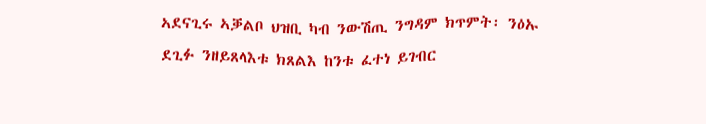ኣደናጊሩ ኣቓልቦ ህዝቢ ካብ ንውሽጢ ንግዳም ክጥምት፡ ንዕኡ ደጊፉ ንዘይጸላእቱ ክጸልእ ከንቱ ፈተነ ይገብር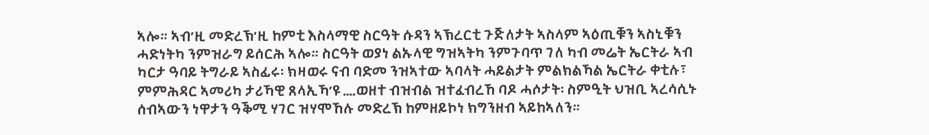ኣሎ። ኣብ’ዚ መድረኽ’ዚ ከምቲ እስላማዊ ስርዓት ሱዳን ኣኽረርቲ ጉጅለታት ኣስላም ኣዕጢቑን ኣስኒቑን ሓድነትካ ንምዝራግ ይሰርሕ ኣሎ። ስርዓት ወያነ ልኡላዊ ግዝኣትካ ንምጉባጥ ገለ ካብ መሬት ኤርትራ ኣብ ካርታ ዓባይ ትግራይ ኣስፊሩ፡ ክዛወሩ ናብ ባድመ ንዝኣተው ኣባላት ሓይልታት ምልክልኻል ኤርትራ ቀቲሉ፣ ምምሕዳር ኣመሪካ ታሪኻዊ ጸላኢኻ’ዩ ….ወዘተ ብዝብል ዝተፈብረኸ ባዶ ሓሶታት፡ ስምዒት ህዝቢ ኣረሳሲኑ ሰብኣውን ነዋታን ዓቕሚ ሃገር ዝሃሞኸሉ መድረኽ ከምዘይኮነ ክግንዘብ ኣይከኣለን።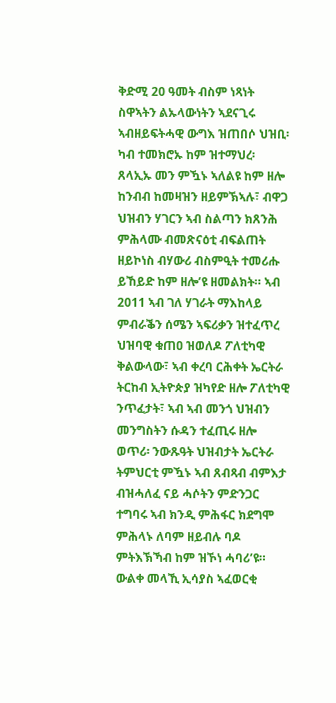ቅድሚ 20 ዓመት ብስም ነጻነት ስዋኣትን ልኡላውነትን ኣደናጊሩ ኣብዘይፍትሓዊ ውግእ ዝጠበሶ ህዝቢ፡ ካብ ተመክሮኡ ከም ዝተማህረ፡ ጸላኢኡ መን ምዃኑ ኣለልዩ ከም ዘሎ ከንብብ ከመዛዝን ዘይምኽኣሉ፣ ብዋጋ ህዝብን ሃገርን ኣብ ስልጣን ክጸንሕ ምሕላሙ ብመጽናዕቲ ብፍልጠት ዘይኮነስ ብሃውሪ ብስምዒት ተመሪሑ ይኸይድ ከም ዘሎ’ዩ ዘመልክት። ኣብ 2011 ኣብ ገለ ሃገራት ማእከላይ ምብራቕን ሰሜን ኣፍሪቃን ዝተፈጥረ ህዝባዊ ቁጠዐ ዝወለዶ ፖለቲካዊ ቅልውላው፣ ኣብ ቀረባ ርሕቀት ኤርትራ ትርከብ ኢትዮጵያ ዝካየድ ዘሎ ፖለቲካዊ ንጥፈታት፣ ኣብ ኣብ መንጎ ህዝብን መንግስትን ሱዳን ተፈጢሩ ዘሎ ወጥሪ፡ ንውጹዓት ህዝብታት ኤርትራ ትምህርቲ ምዃኑ ኣብ ጸብጻብ ብምእታ ብዝሓለፈ ናይ ሓሶትን ምድንጋር ተግባሩ ኣብ ክንዲ ምሕፋር ክደግሞ ምሕላኑ ለባም ዘይብሉ ባዶ ምትእኽኻብ ከም ዝኾነ ሓባሪ’ዩ።
ውልቀ መላኺ ኢሳያስ ኣፈወርቂ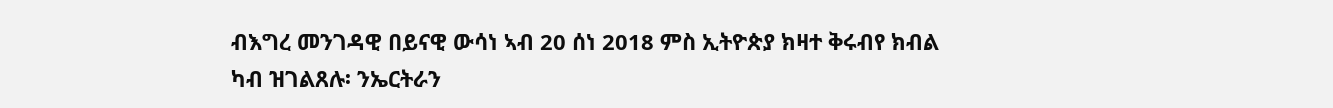ብእግረ መንገዳዊ በይናዊ ውሳነ ኣብ 20 ሰነ 2018 ምስ ኢትዮጵያ ክዛተ ቅሩብየ ክብል ካብ ዝገልጸሉ፡ ንኤርትራን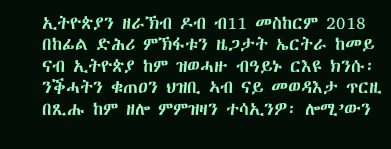ኢትዮጵያን ዘራኽብ ዶብ ብ11 መስከርም 2018 በከፊል ድሕሪ ምኽፋቱን ዜጋታት ኤርትራ ከመይ ናብ ኢትዮጵያ ከም ዝወሓዙ ብዓይኑ ርእዩ ክንሱ፡ ንቕሓትን ቁጠዐን ህዝቢ ኣብ ናይ መወዳእታ ጥርዚ በጺሑ ከም ዘሎ ምምዝዛን ተሳኢንዎ፡ ሎሚ’ውን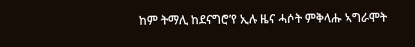ከም ትማሊ ከደናግሮ’የ ኢሉ ዜና ሓሶት ምቅላሑ ኣግራሞት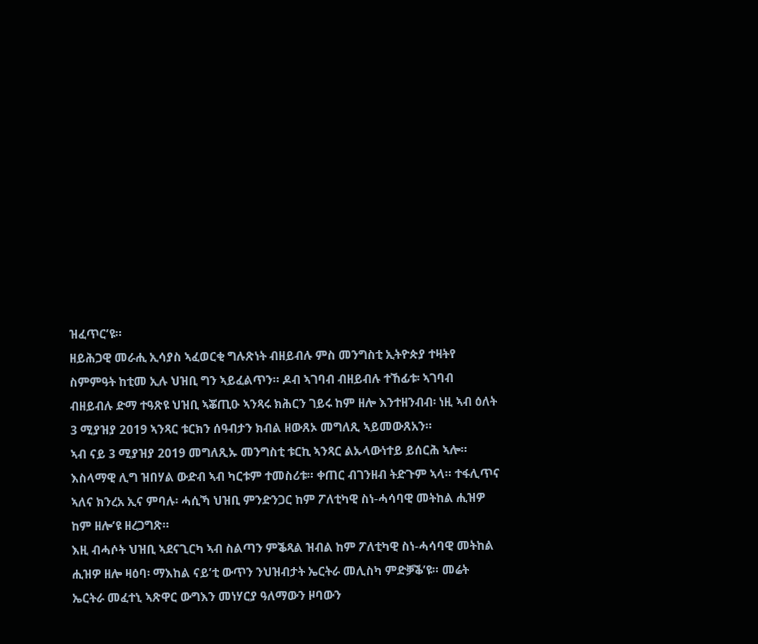ዝፈጥር’ዩ።
ዘይሕጋዊ መራሒ ኢሳያስ ኣፈወርቂ ግሉጽነት ብዘይብሉ ምስ መንግስቲ ኢትዮጵያ ተዛትየ ስምምዓት ከቲመ ኢሉ ህዝቢ ግን ኣይፈልጥን። ዶብ ኣገባብ ብዘይብሉ ተኸፊቱ፡ ኣገባብ ብዘይብሉ ድማ ተዓጽዩ ህዝቢ ኣቖጢዑ ኣንጻሩ ክሕርን ገይሩ ከም ዘሎ እንተዘንብብ፡ ነዚ ኣብ ዕለት 3 ሚያዝያ 2019 ኣንጻር ቱርክን ሰዓብታን ክብል ዘውጸኦ መግለጺ ኣይመውጸአን።
ኣብ ናይ 3 ሚያዝያ 2019 መግለጺኡ መንግስቲ ቱርኪ ኣንጻር ልኡላውነተይ ይሰርሕ ኣሎ። እስላማዊ ሊግ ዝበሃል ውድብ ኣብ ካርቱም ተመስሪቱ። ቀጠር ብገንዘብ ትድጉም ኣላ። ተፋሊጥና ኣለና ክንረአ ኢና ምባሉ፡ ሓሲኻ ህዝቢ ምንድንጋር ከም ፖለቲካዊ ስነ-ሓሳባዊ መትከል ሒዝዎ ከም ዘሎ’ዩ ዘረጋግጽ።
እዚ ብሓሶት ህዝቢ ኣደናጊርካ ኣብ ስልጣን ምቕጻል ዝብል ከም ፖለቲካዊ ስነ-ሓሳባዊ መትከል ሒዝዎ ዘሎ ዛዕባ፡ ማእከል ናይ’ቲ ውጥን ንህዝብታት ኤርትራ መሊስካ ምድቓቕ’ዩ። መሬት ኤርትራ መፈተኒ ኣጽዋር ውግእን መነሃርያ ዓለማውን ዞባውን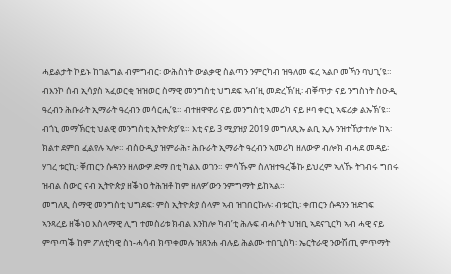ሓይልታት ኮይኑ ከገልግል ብምግብር፡ ውሕስነት ውልቃዊ ስልጣን ንምርካብ ዝዓለመ ፍረ ኣልቦ መኻን ባህጊ’ዩ።
ብእንኮ ሰብ ኢሳያስ ኣፈወርቂ ዝዝወር ስማዊ መንግስቲ ህግደፍ ኣብ’ዚ መድረኽ’ዚ፡ ብቐጥታ ናይ ንግስነት ስዑዲ ዓረብን ሕቡራት ኢማራት ዓረብን መሳርሒ’ዩ። ብተዘዋዋሪ ናይ መንግስቲ ኣመሪካ ናይ ዞባ ቀርኒ ኣፍሪቃ ልኡኽ’ዩ። ብጎኒ መማኽርቲ ህልዊ መንግስቲ ኢትዮጵያ’ዩ። እቲ ናይ 3 ሚያዝያ 2019 መግለጺኡ ልቢ ኢሉ ንዝተኸታተሎ ከኣ፡ ክልተ ደምበ ፈልየሉ ኣሎ። ብስዑዲያ ዝምራሕ፣ ሕቡራት ኢማራት ዓረብን ኣመሪካ ዘለውዎ ብሎክ ብሓደ መዳይ፡ ሃገረ ቱርኪ፡ ቐጠርን ሱዳንን ዘለውዎ ድማ በቲ ካልእ ወገን። ምሳኹም ስለዝተዓረቕኩ ይህረም ኣለኹ ትገብሩ ግበሩ ዝብል ስውር ናብ ኢትዮጵያ ዘቕነዐ ትሕዝቶ ከም ዘለዎ’ውን ንምግማት ይከኣል።
መግለጺ ስማዊ መንግስቲ ህግደፍ፡ ምስ ኢትዮጵያ ሰላም ኣብ ዝገበርኩሉ፡ ብቱርኪ፡ ቀጠርን ሱዳንን ዝድገፍ ኣንጻረይ ዘቕነዐ እስላማዊ ሊግ ተመስሪቱ ክብል እንከሎ ካብ’ቲ ሕሉፍ ብሓሶት ህዝቢ ኣደናጊርካ ኣብ ሓዊ ናይ ምጥጣቕ ከም ፖለቲካዊ ስነ-ሓሳብ ክጥቀመሉ ዝጸንሐ ብሉይ ሕልሙ ተበጊስካ፡ ኤርትራዊ ንውሽጢ ምጥማት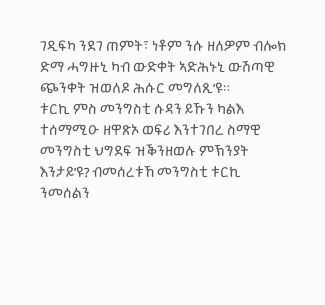ገዲፍካ ንደገ ጠምት፣ ነቶም ንሱ ዘለዎም ብሎክ ድማ ሓግዙኒ ካብ ውድቀት ኣድሕኑኒ ውሽጣዊ ጭንቀት ዝወለዶ ሕሱር መግለጺ’ዩ።
ቱርኪ ምስ መንግስቲ ሱዳን ይኹን ካልእ ተሰማሚዑ ዘዋጽኦ ወፍሪ እንተገበረ ስማዊ መንግስቲ ህግደፍ ዝቕንዘወሉ ምኽንያት እንታይ’ዩ? ብመሰረቱኸ መንግስቲ ቱርኪ ንመሰልን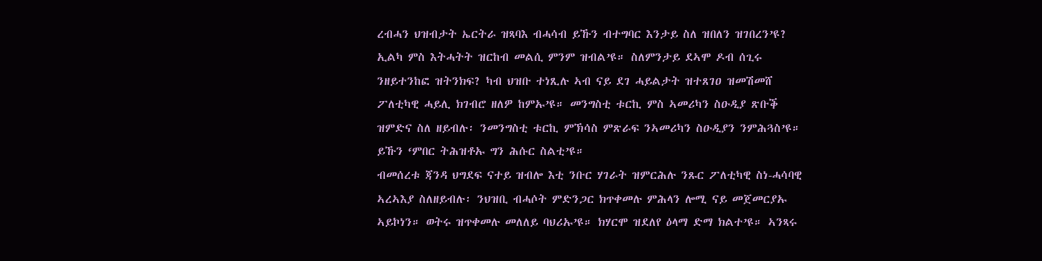ረብሓን ህዝብታት ኤርትራ ዝጻባእ ብሓሳብ ይኹን ብተግባር እንታይ ስለ ዝበለን ዝገበረን’ዩ? ኢልካ ምስ እትሓትት ዝርከብ መልሲ ምንም ዝብል’ዩ። ስለምንታይ ደኣሞ ዶብ ሰጊሩ ንዘይተንከፎ ዝትንክፍ? ካብ ህዝቡ ተነጺሉ ኣብ ናይ ደገ ሓይልታት ዝተጸገዐ ዝመሽመሸ ፖለቲካዊ ሓይሊ ክገብሮ ዘለዎ ከምኡ’ዩ። መንግስቲ ቱርኪ ምስ ኣመሪካን ስዑዲያ ጽቡቕ ዝምድና ስለ ዘይብሉ፡ ንመንግስቲ ቱርኪ ምኽሳስ ምጽራፍ ንኣመሪካን ስዑዲያን ንምሕጓስ’ዩ። ይኹን ‘ምበር ትሕዝቶኡ ግን ሕሱር ስልቲ’ዩ።
ብመሰረቱ ጃንዳ ህግደፍ ናተይ ዝብሎ እቲ ንቡር ሃገራት ዝምርሕሉ ንጹር ፖለቲካዊ ስነ-ሓሳባዊ ኣረኣእያ ስለዘይብሉ፡ ንህዝቢ ብሓሶት ምድንጋር ክጥቀመሉ ምሕላን ሎሚ ናይ መጀመርያኡ ኣይኮነን። ወትሩ ዝጥቀመሉ መለለይ ባህሪኡ’ዩ። ክሃርሞ ዝደለየ ዕላማ ድማ ክልተ’ዩ። ኣንጻሩ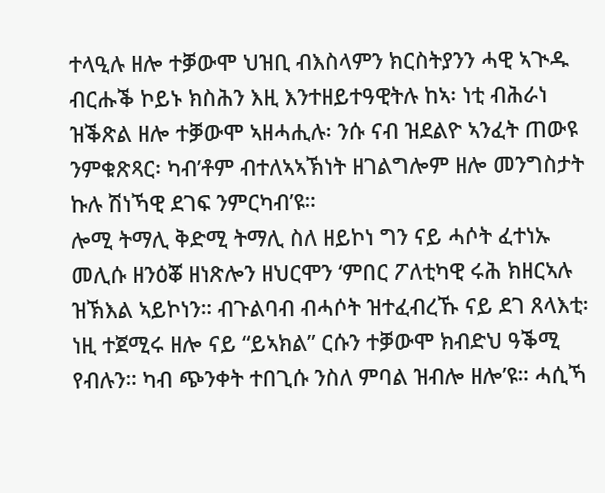ተላዒሉ ዘሎ ተቓውሞ ህዝቢ ብእስላምን ክርስትያንን ሓዊ ኣጒዱ ብርሑቕ ኮይኑ ክስሕን እዚ እንተዘይተዓዊትሉ ከኣ፡ ነቲ ብሕራነ ዝቕጽል ዘሎ ተቓውሞ ኣዘሓሒሉ፡ ንሱ ናብ ዝደልዮ ኣንፈት ጠውዩ ንምቁጽጻር፡ ካብ’ቶም ብተለኣኣኽነት ዘገልግሎም ዘሎ መንግስታት ኩሉ ሽነኻዊ ደገፍ ንምርካብ’ዩ።
ሎሚ ትማሊ ቅድሚ ትማሊ ስለ ዘይኮነ ግን ናይ ሓሶት ፈተነኡ መሊሱ ዘንዕቖ ዘነጽሎን ዘህርሞን ‘ምበር ፖለቲካዊ ሩሕ ክዘርኣሉ ዝኽእል ኣይኮነን። ብጉልባብ ብሓሶት ዝተፈብረኹ ናይ ደገ ጸላእቲ፡ ነዚ ተጀሚሩ ዘሎ ናይ “ይኣክል” ርሱን ተቓውሞ ክብድህ ዓቕሚ የብሉን። ካብ ጭንቀት ተበጊሱ ንስለ ምባል ዝብሎ ዘሎ’ዩ። ሓሲኻ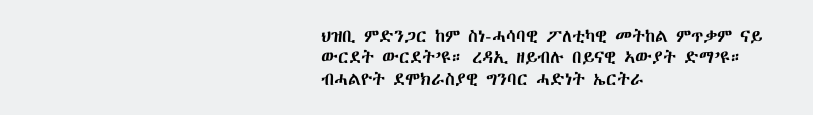ህዝቢ ምድንጋር ከም ስነ-ሓሳባዊ ፖለቲካዊ መትከል ምጥቃም ናይ ውርደት ውርደት’ዩ። ረዳኢ ዘይብሉ በይናዊ ኣውያት ድማ’ዩ።
ብሓልዮት ደሞክራስያዊ ግንባር ሓድነት ኤርትራ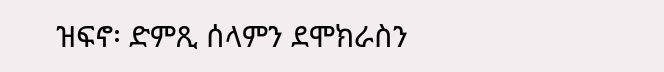ዝፍኖ፡ ድምጺ ሰላምን ደሞክራስን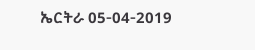ኤርትራ 05-04-2019